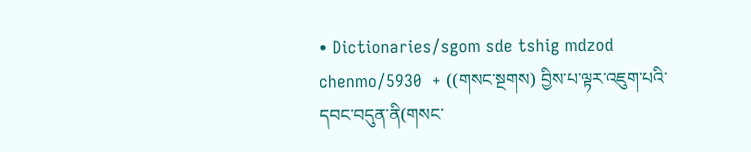• Dictionaries/sgom sde tshig mdzod chenmo/5930  + ((གསང་སྔགས) བྱིས་པ་ལྟར་འཇུག་པའི་དབང་བདུན་ནི(གསང་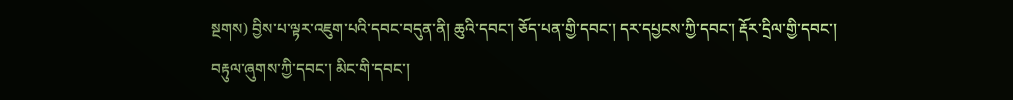སྔགས) བྱིས་པ་ལྟར་འཇུག་པའི་དབང་བདུན་ནི། ཆུའི་དབང་། ཅོད་པན་གྱི་དབང་། དར་དཔྱངས་ཀྱི་དབང་། རྡོར་དྲིལ་གྱི་དབང་། བརྟུལ་ཞུགས་ཀྱི་དབང་། མིང་གི་དབང་།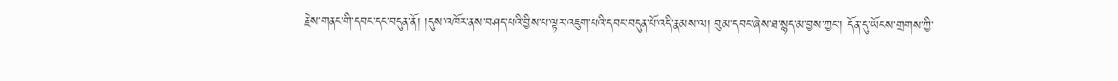རྗེས་གནང་གི་དབང་དང་བདུན་ནོ། །དུས་འཁོར་ནས་བཤད་པའི་བྱིས་པ་ལྟར་འཇུག་པའི་དབང་བདུན་པོ་འདི་རྣམས་ལ། བུམ་དབང་ཞེས་ཐ་སྙད་མ་བྱས་ཀྱང་། དོན་དུ་ཡོངས་གྲགས་ཀྱི་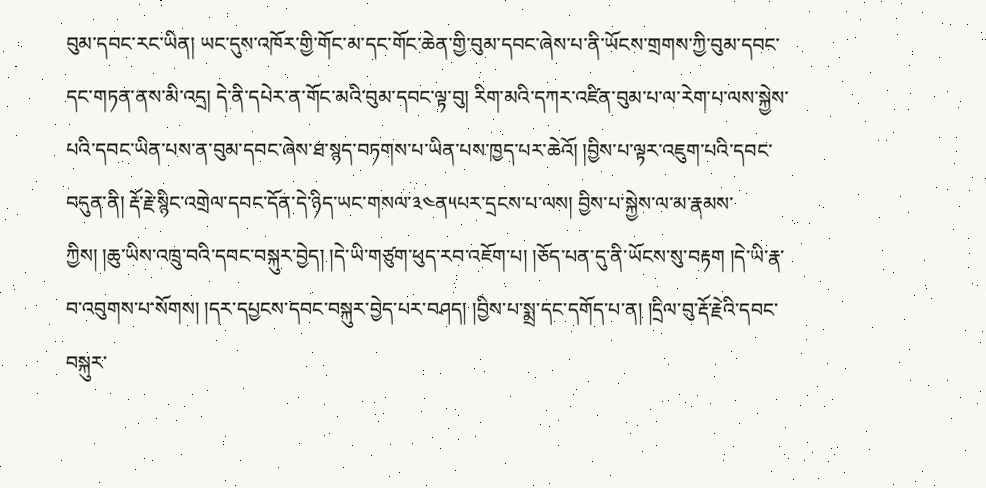བུམ་དབང་རང་ཡིན། ཡང་དུས་འཁོར་གྱི་གོང་མ་དང་གོང་ཆེན་གྱི་བུམ་དབང་ཞེས་པ་ནི་ཡོངས་གྲགས་ཀྱི་བུམ་དབང་དང་གཏན་ནས་མི་འདྲ། དེ་ནི་དཔེར་ན་གོང་མའི་བུམ་དབང་ལྟ་བུ། རིག་མའི་དཀར་འཛིན་བུམ་པ་ལ་རེག་པ་ལས་སྐྱེས་པའི་དབང་ཡིན་པས་ན་བུམ་དབང་ཞེས་ཐ་སྙད་བཏགས་པ་ཡིན་པས་ཁྱད་པར་ཆེའོ། །བྱིས་པ་ལྟར་འཇུག་པའི་དབང་བདུན་ནི། རྡོ་རྗེ་སྙིང་འགྲེལ་དབང་དོན་དེ་ཉིད་ཡང་གསལ་༣༤ན༥པར་དྲངས་པ་ལས། བྱིས་པ་སྐྱེས་ལ་མ་རྣམས་ཀྱིས། །ཆུ་ཡིས་འཁྲུ་བའི་དབང་བསྐུར་བྱེད། །དེ་ཡི་གཙུག་ཕུད་རབ་འཇོག་པ། །ཅོད་པན་དུ་ནི་ཡོངས་སུ་བརྟག །དེ་ཡི་རྣ་བ་འབུགས་པ་སོགས། །དར་དཔྱངས་དབང་བསྐུར་བྱེད་པར་བཤད། །བྱིས་པ་སྨྲ་དང་དགོད་པ་ན། །དྲིལ་བུ་རྡོ་རྗེའི་དབང་བསྐུར་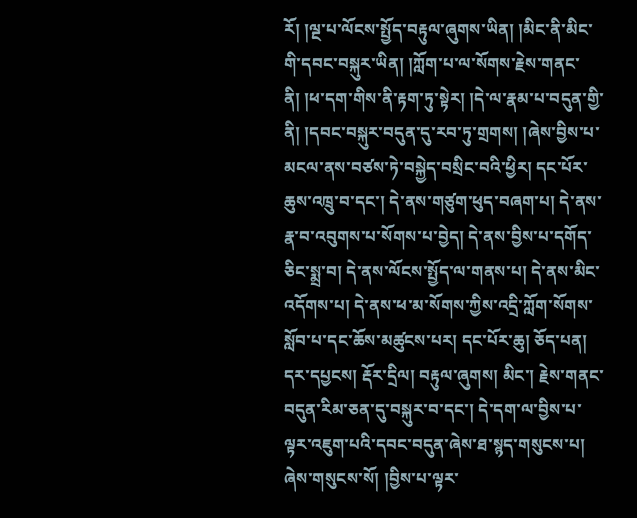རོ། །ལྔ་པ་ལོངས་སྤྱོད་བརྟུལ་ཞུགས་ཡིན། །མིང་ནི་མིང་གི་དབང་བསྐུར་ཡིན། །ཀློག་པ་ལ་སོགས་རྗེས་གནང་ནི། །ཕ་དག་གིས་ནི་རྟག་ཏུ་སྟེར། །དེ་ལ་རྣམ་པ་བདུན་གྱི་ནི། །དབང་བསྐུར་བདུན་དུ་རབ་ཏུ་གྲགས། །ཞེས་བྱིས་པ་མངལ་ནས་བཙས་ཏེ་བསྐྱེད་བསྲིང་བའི་ཕྱིར། དང་པོར་ཆུས་འཁྲུ་བ་དང་། དེ་ནས་གཙུག་ཕུད་བཞག་པ། དེ་ནས་རྣ་བ་འབུགས་པ་སོགས་པ་བྱེད། དེ་ནས་བྱིས་པ་དགོད་ཅིང་སྨྲ་བ། དེ་ནས་ལོངས་སྤྱོད་ལ་གནས་པ། དེ་ནས་མིང་འདོགས་པ། དེ་ནས་ཕ་མ་སོགས་ཀྱིས་འདྲི་ཀློག་སོགས་སློབ་པ་དང་ཆོས་མཚུངས་པར། དང་པོར་ཆུ། ཅོད་པན། དར་དཔྱངས། རྡོར་དྲིལ། བརྟུལ་ཞུགས། མིང་། རྗེས་གནང་བདུན་རིམ་ཅན་དུ་བསྐུར་བ་དང་། དེ་དག་ལ་བྱིས་པ་ལྟར་འཇུག་པའི་དབང་བདུན་ཞེས་ཐ་སྙད་གསུངས་པ། ཞེས་གསུངས་སོ། །བྱིས་པ་ལྟར་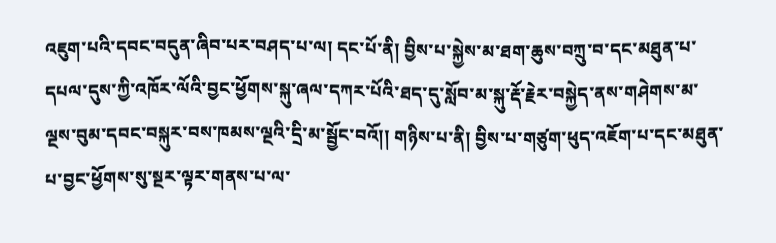འཇུག་པའི་དབང་བདུན་ཞིབ་པར་བཤད་པ་ལ། དང་པོ་ནི། བྱིས་པ་སྐྱེས་མ་ཐག་ཆུས་བཀྲུ་བ་དང་མཐུན་པ་དཔལ་དུས་ཀྱི་འཁོར་ལོའི་བྱང་ཕྱོགས་སྐུ་ཞལ་དཀར་པོའི་ཐད་དུ་སློབ་མ་སྐུ་རྡོ་རྗེར་བསྐྱེད་ནས་གཤེགས་མ་ལྔས་བུམ་དབང་བསྐུར་བས་ཁམས་ལྔའི་དྲི་མ་སྦྱོང་བའོ།། གཉིས་པ་ནི། བྱིས་པ་གཙུག་ཕུད་འཇོག་པ་དང་མཐུན་པ་བྱང་ཕྱོགས་སུ་སྔར་ལྟར་གནས་པ་ལ་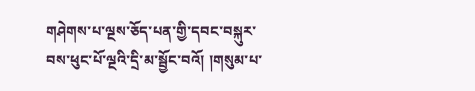གཤེགས་པ་ལྔས་ཅོད་པན་གྱི་དབང་བསྐུར་བས་ཕུང་པོ་ལྔའི་དྲི་མ་སྦྱོང་བའོ། །གསུམ་པ་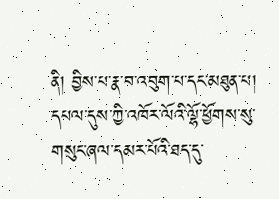ནི། བྱིས་པ་རྣ་བ་འབུག་པ་དང་མཐུན་པ། དཔལ་དུས་ཀྱི་འཁོར་ལོའི་ལྷོ་ཕྱོགས་སུ་གསུང་ཞལ་དམར་པོའི་ཐད་དུ་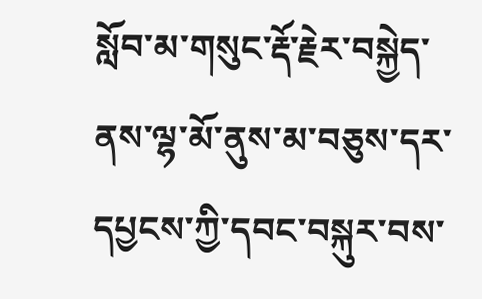སློབ་མ་གསུང་རྡོ་རྗེར་བསྐྱེད་ནས་ལྷ་མོ་ནུས་མ་བཅུས་དར་དཔྱངས་ཀྱི་དབང་བསྐུར་བས་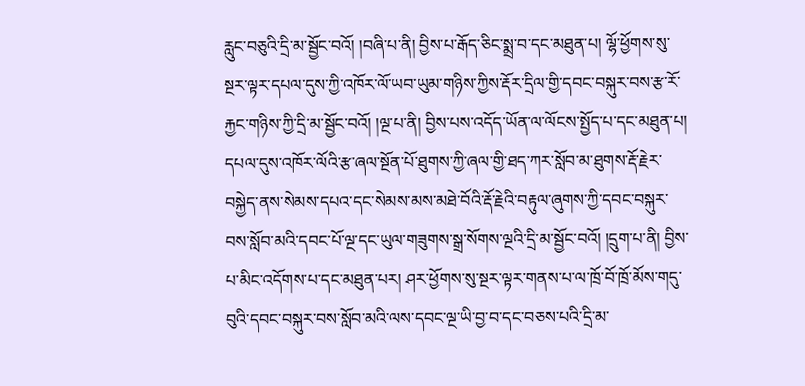རླུང་བཅུའི་དྲི་མ་སྦྱོང་བའོ། །བཞི་པ་ནི། བྱིས་པ་རྒོད་ཅིང་སྨྲ་བ་དང་མཐུན་པ། ལྷོ་ཕྱོགས་སུ་སྔར་ལྟར་དཔལ་དུས་ཀྱི་འཁོར་ལོ་ཡབ་ཡུམ་གཉིས་ཀྱིས་རྡོར་དྲིལ་གྱི་དབང་བསྐུར་བས་རྩ་རོ་རྐྱང་གཉིས་ཀྱི་དྲི་མ་སྦྱོང་བའོ། །ལྔ་པ་ནི། བྱིས་པས་འདོད་ཡོན་ལ་ལོངས་སྤྱོད་པ་དང་མཐུན་པ། དཔལ་དུས་འཁོར་ལོའི་རྩ་ཞལ་སྔོན་པོ་ཐུགས་ཀྱི་ཞལ་གྱི་ཐད་ཀར་སློབ་མ་ཐུགས་རྡོ་རྗེར་བསྐྱེད་ནས་སེམས་དཔའ་དང་སེམས་མས་མཐེ་བོའི་རྡོ་རྗེའི་བརྟུལ་ཞུགས་ཀྱི་དབང་བསྐུར་བས་སློབ་མའི་དབང་པོ་ལྔ་དང་ཡུལ་གཟུགས་སྒྲ་སོགས་ལྔའི་དྲི་མ་སྦྱོང་བའོ། །དྲུག་པ་ནི། བྱིས་པ་མིང་འདོགས་པ་དང་མཐུན་པར། ཤར་ཕྱོགས་སུ་སྔར་ལྟར་གནས་པ་ལ་ཁྲོ་བོ་ཁྲོ་མོས་གདུ་བུའི་དབང་བསྐུར་བས་སློབ་མའི་ལས་དབང་ལྔ་ཡི་བྱ་བ་དང་བཅས་པའི་དྲི་མ་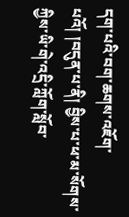དག་པའི་བག་ཆགས་འཇོག་པའོ། །བདུན་པ་ནི། བྱིས་པ་ཕ་མ་སོགས་ཀྱིས་ཡི་གེ་འདྲི་ཀློག་སློབ་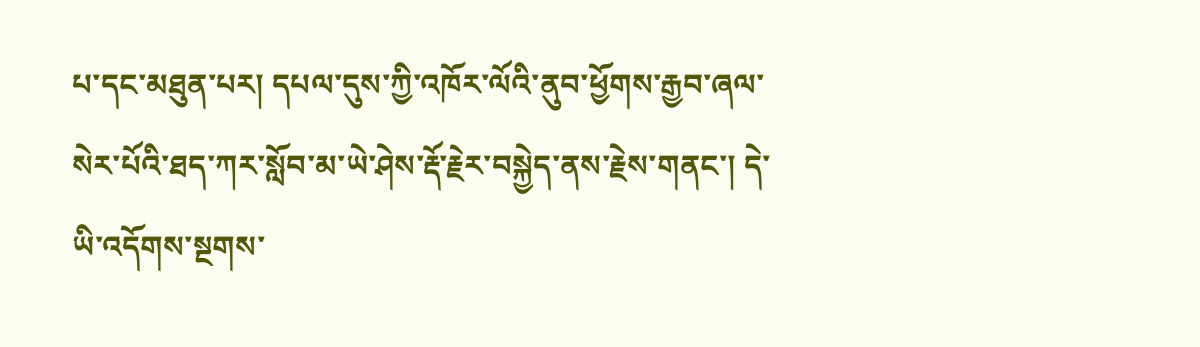པ་དང་མཐུན་པར། དཔལ་དུས་ཀྱི་འཁོར་ལོའི་ནུབ་ཕྱོགས་རྒྱབ་ཞལ་སེར་པོའི་ཐད་ཀར་སློབ་མ་ཡེ་ཤེས་རྡོ་རྗེར་བསྐྱེད་ནས་རྗེས་གནང་། དེ་ཡི་འདོགས་སྔགས་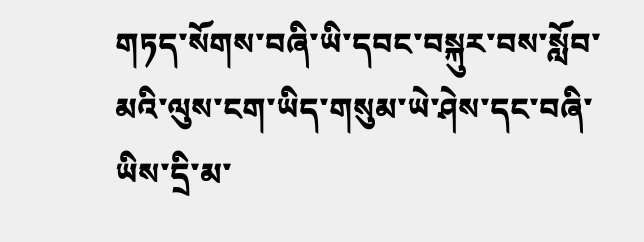གཏད་སོགས་བཞི་ཡི་དབང་བསྐུར་བས་སློབ་མའི་ལུས་ངག་ཡིད་གསུམ་ཡེ་ཤེས་དང་བཞི་ཡིས་དྲི་མ་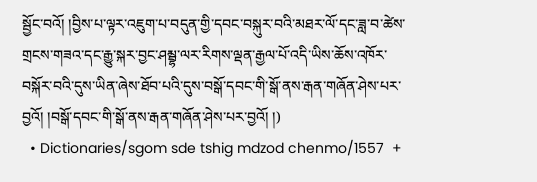སྦྱོང་བའོ། །བྱིས་པ་ལྟར་འཇུག་པ་བདུན་གྱི་དབང་བསྐུར་བའི་མཐར་ལོ་དང་ཟླ་བ་ཚེས་གྲངས་གཟའ་དང་རྒྱུ་སྐར་བྱང་ཤམྦྷ་ལར་རིགས་ལྡན་རྒྱལ་པོ་འདི་ཡིས་ཆོས་འཁོར་བསྐོར་བའི་དུས་ཡིན་ཞེས་ཐོབ་པའི་དུས་བསྒོ་དབང་གི་སྒོ་ནས་རྒན་གཞོན་ཤེས་པར་བྱའོ། །བསྒོ་དབང་གི་སྒོ་ནས་རྒན་གཞོན་ཤེས་པར་བྱའོ། །)
  • Dictionaries/sgom sde tshig mdzod chenmo/1557  +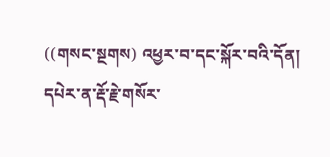((གསང་སྔགས) འཕྱར་བ་དང་སྐོར་བའི་དོན། དཔེར་ན་རྡོ་རྗེ་གསོར་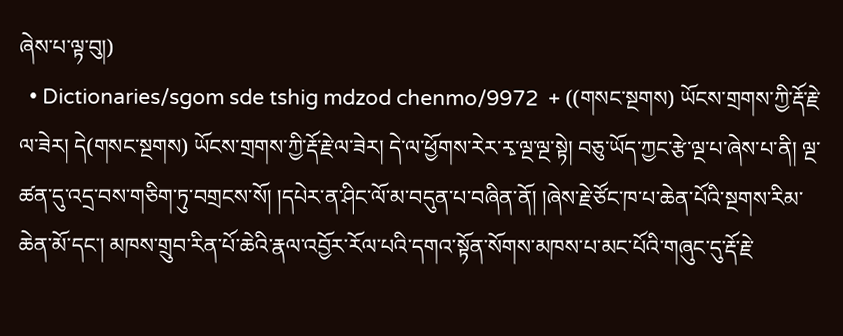ཞེས་པ་ལྟ་བུ།)
  • Dictionaries/sgom sde tshig mdzod chenmo/9972  + ((གསང་སྔགས) ཡོངས་གྲགས་ཀྱི་རྡོ་རྗེ་ལ་ཟེར། དེ(གསང་སྔགས) ཡོངས་གྲགས་ཀྱི་རྡོ་རྗེ་ལ་ཟེར། དེ་ལ་ཕྱོགས་རེར་རྭ་ལྔ་ལྔ་སྟེ། བཅུ་ཡོད་ཀྱང་རྩེ་ལྔ་པ་ཞེས་པ་ནི། ལྔ་ཚན་དུ་འདྲ་བས་གཅིག་ཏུ་བགྲངས་སོ། །དཔེར་ན་ཤིང་ལོ་མ་བདུན་པ་བཞིན་ནོ། །ཞེས་རྗེ་ཙོང་ཁ་པ་ཆེན་པོའི་སྔགས་རིམ་ཆེན་མོ་དང་། མཁས་གྲུབ་རིན་པོ་ཆེའི་རྣལ་འབྱོར་རོལ་པའི་དགའ་སྟོན་སོགས་མཁས་པ་མང་པོའི་གཞུང་དུ་རྡོ་རྗེ་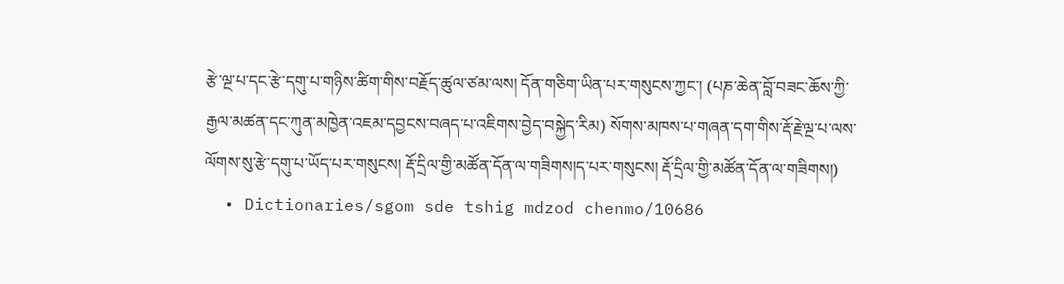རྩེ་ལྔ་པ་དང་རྩེ་དགུ་པ་གཉིས་ཚིག་གིས་བརྗོད་ཚུལ་ཙམ་ལས། དོན་གཅིག་ཡིན་པར་གསུངས་ཀྱང་། (པཎ་ཆེན་བློ་བཟང་ཆོས་ཀྱི་རྒྱལ་མཚན་དང་ཀུན་མཁྱེན་འཇམ་དབྱངས་བཞད་པ་འཇིགས་བྱེད་བསྐྱེད་རིམ) སོགས་མཁས་པ་གཞན་དག་གིས་རྡོ་རྗེ་ལྔ་པ་ལས་ལོགས་སུ་རྩེ་དགུ་པ་ཡོད་པར་གསུངས། རྡོ་དྲིལ་གྱི་མཚོན་དོན་ལ་གཟིགས།ད་པར་གསུངས། རྡོ་དྲིལ་གྱི་མཚོན་དོན་ལ་གཟིགས།)
  • Dictionaries/sgom sde tshig mdzod chenmo/10686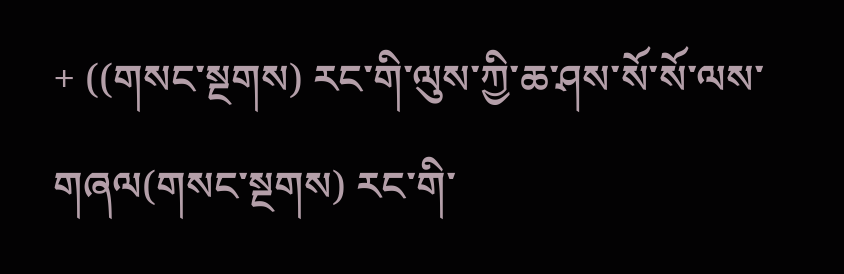+ ((གསང་སྔགས) རང་གི་ལུས་ཀྱི་ཆ་ཤས་སོ་སོ་ལས་གཞལ(གསང་སྔགས) རང་གི་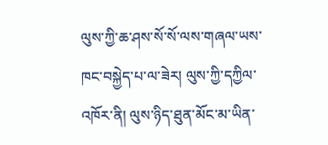ལུས་ཀྱི་ཆ་ཤས་སོ་སོ་ལས་གཞལ་ཡས་ཁང་བསྐྱེད་པ་ལ་ཟེར། ལུས་ཀྱི་དཀྱིལ་འཁོར་ནི། ལུས་ཉིད་ཐུན་མོང་མ་ཡིན་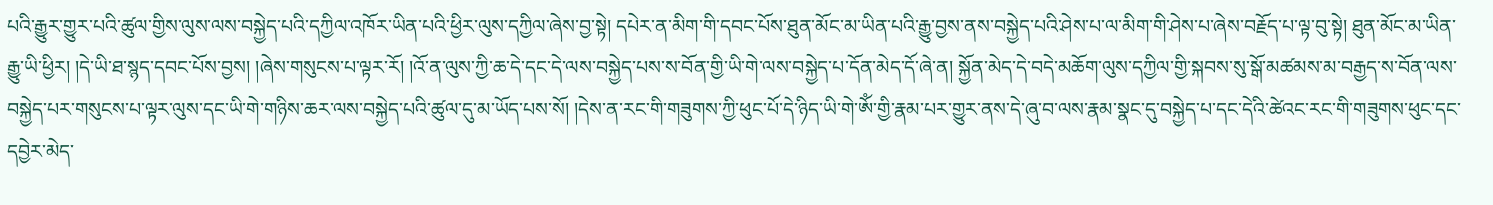པའི་རྒྱུར་གྱུར་པའི་ཚུལ་གྱིས་ལུས་ལས་བསྐྱེད་པའི་དཀྱིལ་འཁོར་ཡིན་པའི་ཕྱིར་ལུས་དཀྱིལ་ཞེས་བྱ་སྟེ། དཔེར་ན་མིག་གི་དབང་པོས་ཐུན་མོང་མ་ཡིན་པའི་རྒྱུ་བྱས་ནས་བསྐྱེད་པའི་ཤེས་པ་ལ་མིག་གི་ཤེས་པ་ཞེས་བརྗོད་པ་ལྟ་བུ་སྟེ། ཐུན་མོང་མ་ཡིན་རྒྱུ་ཡི་ཕྱིར། །དེ་ཡི་ཐ་སྙད་དབང་པོས་བྱས། །ཞེས་གསུངས་པ་ལྟར་རོ། །འོ་ན་ལུས་ཀྱི་ཆ་དེ་དང་དེ་ལས་བསྐྱེད་པས་ས་བོན་གྱི་ཡི་གེ་ལས་བསྐྱེད་པ་དོན་མེད་དོ་ཞེ་ན། སྐྱོན་མེད་དེ་བདེ་མཆོག་ལུས་དཀྱིལ་གྱི་སྐབས་སུ་སྒོ་མཚམས་མ་བརྒྱད་ས་བོན་ལས་བསྐྱེད་པར་གསུངས་པ་ལྟར་ལུས་དང་ཡི་གེ་གཉིས་ཆར་ལས་བསྐྱེད་པའི་ཚུལ་དུ་མ་ཡོད་པས་སོ། །དེས་ན་རང་གི་གཟུགས་ཀྱི་ཕུང་པོ་དེ་ཉིད་ཡི་གེ་ༀ་གྱི་རྣམ་པར་གྱུར་ནས་དེ་ཞུ་བ་ལས་རྣམ་སྣང་དུ་བསྐྱེད་པ་དང་དེའི་ཚེའང་རང་གི་གཟུགས་ཕུང་དང་དབྱེར་མེད་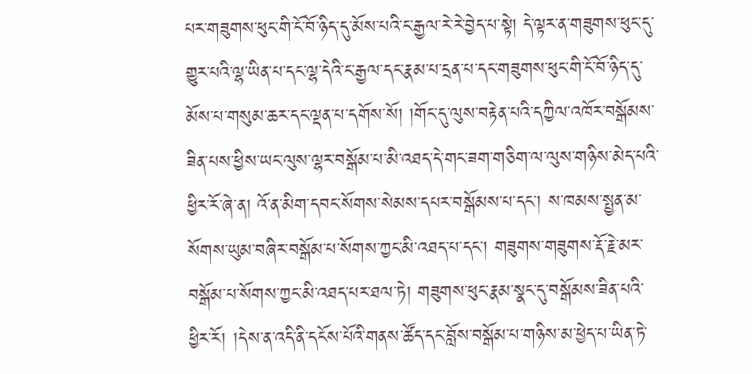པར་གཟུགས་ཕུང་གི་ངོ་བོ་ཉིད་དུ་མོས་པའི་ང་རྒྱལ་རེ་རེ་བྱེད་པ་སྟེ། དེ་ལྟར་ན་གཟུགས་ཕུང་དུ་གྱུར་པའི་ལྷ་ཡིན་པ་དང་ལྷ་དེའི་ང་རྒྱལ་དང་རྣམ་པ་དྲན་པ་དང་གཟུགས་ཕུང་གི་ངོ་བོ་ཉིད་དུ་མོས་པ་གསུམ་ཆར་དང་ལྡན་པ་དགོས་སོ། །གོང་དུ་ལུས་བརྟེན་པའི་དཀྱིལ་འཁོར་བསྒོམས་ཟིན་པས་ཕྱིས་ཡང་ལུས་ལྷར་བསྒོམ་པ་མི་འཐད་དེ་གང་ཟག་གཅིག་ལ་ལུས་གཉིས་མེད་པའི་ཕྱིར་རོ་ཞེ་ན། འོ་ན་མིག་དབང་སོགས་སེམས་དཔར་བསྒོམས་པ་དང་། ས་ཁམས་སྤྱན་མ་སོགས་ཡུམ་བཞིར་བསྒོམ་པ་སོགས་ཀྱང་མི་འཐད་པ་དང་། གཟུགས་གཟུགས་རྡོ་རྗེ་མར་བསྒོམ་པ་སོགས་ཀྱང་མི་འཐད་པར་ཐལ་ཏེ། གཟུགས་ཕུང་རྣམ་སྣང་དུ་བསྒོམས་ཟིན་པའི་ཕྱིར་རོ། །དེས་ན་འདི་ནི་དངོས་པོའི་གནས་ཚོད་དང་བློས་བསྒོམ་པ་གཉིས་མ་ཕྱེད་པ་ཡིན་ཏེ་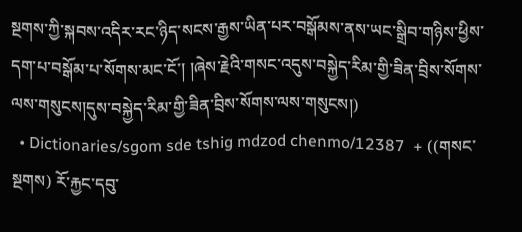སྔགས་ཀྱི་སྐབས་འདིར་རང་ཉིད་སངས་རྒྱས་ཡིན་པར་བསྒོམས་ནས་ཡང་སྒྲིབ་གཉིས་ཕྱིས་དག་པ་བསྒོམ་པ་སོགས་མང་ངོ་། །ཞེས་རྗེའི་གསང་འདུས་བསྐྱེད་རིམ་གྱི་ཟིན་བྲིས་སོགས་ལས་གསུངས།དུས་བསྐྱེད་རིམ་གྱི་ཟིན་བྲིས་སོགས་ལས་གསུངས།)
  • Dictionaries/sgom sde tshig mdzod chenmo/12387  + ((གསང་སྔགས) རོ་རྐྱང་དབུ་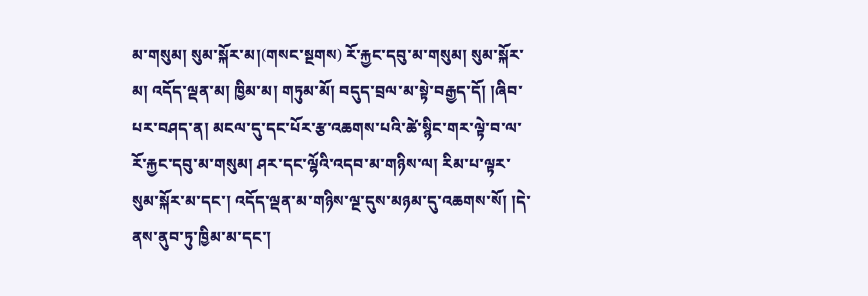མ་གསུམ། སུམ་སྐོར་མ།(གསང་སྔགས) རོ་རྐྱང་དབུ་མ་གསུམ། སུམ་སྐོར་མ། འདོད་ལྡན་མ། ཁྱིམ་མ། གཏུམ་མོ། བདུད་བྲལ་མ་སྟེ་བརྒྱད་དོ། །ཞིབ་པར་བཤད་ན། མངལ་དུ་དང་པོར་རྩ་འཆགས་པའི་ཚེ་སྙིང་གར་ལྟེ་བ་ལ་རོ་རྐྱང་དབུ་མ་གསུམ། ཤར་དང་ལྷོའི་འདབ་མ་གཉིས་ལ། རིམ་པ་ལྟར་སུམ་སྐོར་མ་དང་། འདོད་ལྡན་མ་གཉིས་ལྔ་དུས་མཉམ་དུ་འཆགས་སོ། །དེ་ནས་ནུབ་ཏུ་ཁྱིམ་མ་དང་།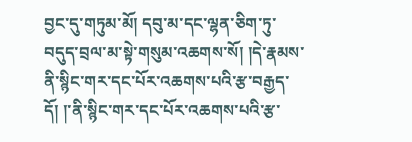བྱང་དུ་གཏུམ་མོ། དབུ་མ་དང་ལྷན་ཅིག་ཏུ་བདུད་བྲལ་མ་སྟེ་གསུམ་འཆགས་སོ། །དེ་རྣམས་ནི་སྙིང་གར་དང་པོར་འཆགས་པའི་རྩ་བརྒྱད་དོ། །་ནི་སྙིང་གར་དང་པོར་འཆགས་པའི་རྩ་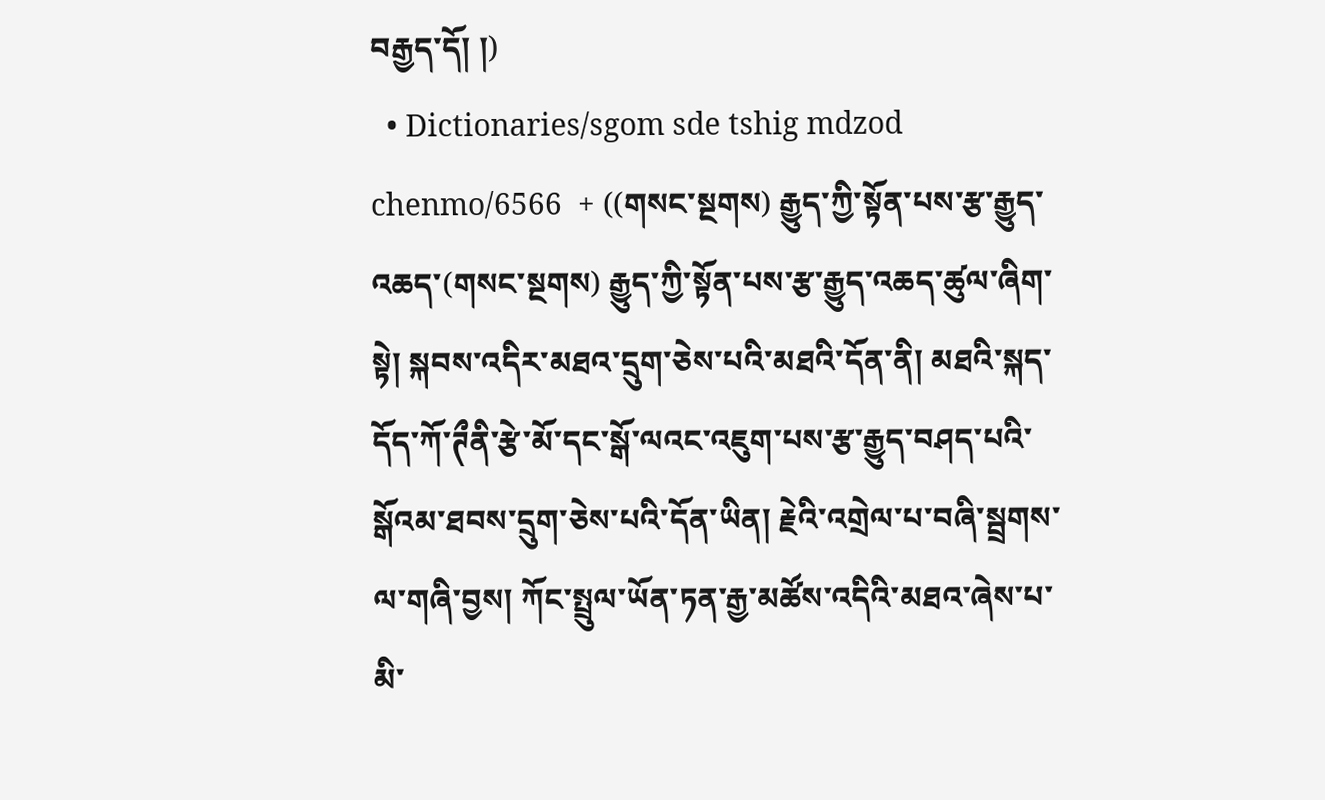བརྒྱད་དོ། །)
  • Dictionaries/sgom sde tshig mdzod chenmo/6566  + ((གསང་སྔགས) རྒྱུད་ཀྱི་སྟོན་པས་རྩ་རྒྱུད་འཆད་(གསང་སྔགས) རྒྱུད་ཀྱི་སྟོན་པས་རྩ་རྒྱུད་འཆད་ཚུལ་ཞིག་སྟེ། སྐབས་འདིར་མཐའ་དྲུག་ཅེས་པའི་མཐའི་དོན་ནི། མཐའི་སྐད་དོད་ཀོ་ཊྀནི་རྩེ་མོ་དང་སྒོ་ལའང་འཇུག་པས་རྩ་རྒྱུད་བཤད་པའི་སྒོའམ་ཐབས་དྲུག་ཅེས་པའི་དོན་ཡིན། རྗེའི་འགྲེལ་པ་བཞི་སྦྲགས་ལ་གཞི་བྱས། ཀོང་སྤྲུལ་ཡོན་ཏན་རྒྱ་མཚོས་འདིའི་མཐའ་ཞེས་པ་མི་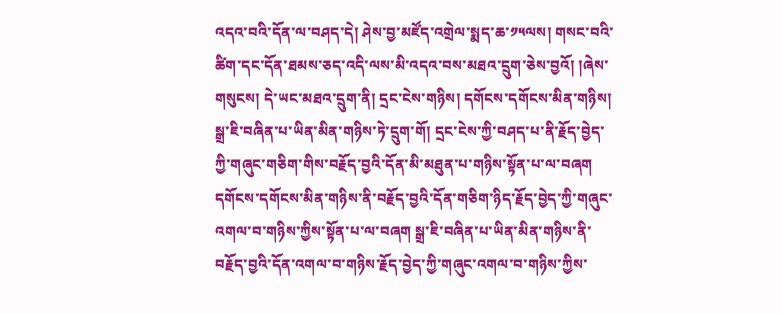འདའ་བའི་དོན་ལ་བཤད་དེ། ཤེས་བྱ་མཛོད་འགྲེལ་སྨད་ཆ་༡༥ལས། གསང་བའི་ཚིག་དང་དོན་ཐམས་ཅད་འདི་ལས་མི་འདའ་བས་མཐའ་དྲུག་ཅེས་བྱའོ། །ཞེས་གསུངས། དེ་ཡང་མཐའ་དྲུག་ནི། དྲང་ངེས་གཉིས། དགོངས་དགོངས་མིན་གཉིས། སྒྲ་ཇི་བཞིན་པ་ཡིན་མིན་གཉིས་ཏེ་དྲུག་གོ། དྲང་ངེས་ཀྱི་བཤད་པ་ནི་རྗོད་བྱེད་ཀྱི་གཞུང་གཅིག་གིས་བརྗོད་བྱའི་དོན་མི་མཐུན་པ་གཉིས་སྟོན་པ་ལ་བཞག དགོངས་དགོངས་མིན་གཉིས་ནི་བརྗོད་བྱའི་དོན་གཅིག་ཉིད་རྗོད་བྱེད་ཀྱི་གཞུང་འགལ་བ་གཉིས་ཀྱིས་སྟོན་པ་ལ་བཞག སྒྲ་ཇི་བཞིན་པ་ཡིན་མིན་གཉིས་ནི་བརྗོད་བྱའི་དོན་འགལ་བ་གཉིས་རྗོད་བྱེད་ཀྱི་གཞུང་འགལ་བ་གཉིས་ཀྱིས་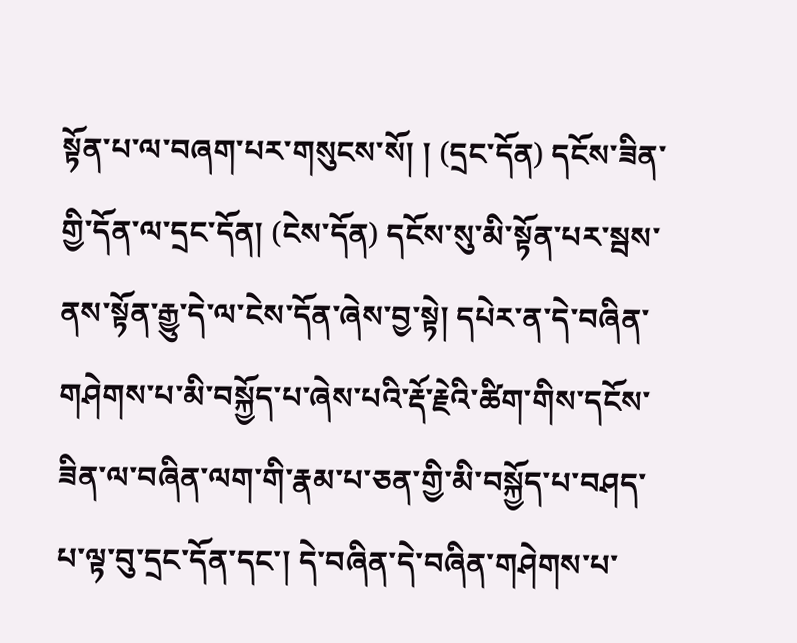སྟོན་པ་ལ་བཞག་པར་གསུངས་སོ། ། (དྲང་དོན) དངོས་ཟིན་གྱི་དོན་ལ་དྲང་དོན། (ངེས་དོན) དངོས་སུ་མི་སྟོན་པར་སྦས་ནས་སྟོན་རྒྱུ་དེ་ལ་ངེས་དོན་ཞེས་བྱ་སྟེ། དཔེར་ན་དེ་བཞིན་གཤེགས་པ་མི་བསྐྱོད་པ་ཞེས་པའི་རྡོ་རྗེའི་ཚིག་གིས་དངོས་ཟིན་ལ་བཞིན་ལག་གི་རྣམ་པ་ཅན་གྱི་མི་བསྐྱོད་པ་བཤད་པ་ལྟ་བུ་དྲང་དོན་དང་། དེ་བཞིན་དེ་བཞིན་གཤེགས་པ་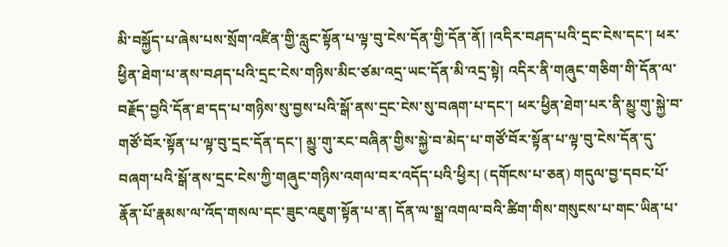མི་བསྐྱོད་པ་ཞེས་པས་སྲོག་འཛིན་གྱི་རླུང་སྟོན་པ་ལྟ་བུ་ངེས་དོན་གྱི་དོན་ནོ། །འདིར་བཤད་པའི་དྲང་ངེས་དང་། ཕར་ཕྱིན་ཐེག་པ་ནས་བཤད་པའི་དྲང་ངེས་གཉིས་མིང་ཙམ་འདྲ་ཡང་དོན་མི་འདྲ་སྟེ། འདིར་ནི་གཞུང་གཅིག་གི་དོན་ལ་བརྗོད་བྱའི་དོན་ཐ་དད་པ་གཉིས་སུ་བྱས་པའི་སྒོ་ནས་དྲང་ངེས་སུ་བཞག་པ་དང་། ཕར་ཕྱིན་ཐེག་པར་ནི་མྱུ་གུ་སྐྱེ་བ་གཙོ་བོར་སྟོན་པ་ལྟ་བུ་དྲང་དོན་དང་། མྱུ་གུ་རང་བཞིན་གྱིས་སྐྱེ་བ་མེད་པ་གཙོ་བོར་སྟོན་པ་ལྟ་བུ་ངེས་དོན་དུ་བཞག་པའི་སྒོ་ནས་དྲང་ངེས་ཀྱི་གཞུང་གཉིས་འགལ་བར་འདོད་པའི་ཕྱིར། (དགོངས་པ་ཅན) གདུལ་བྱ་དབང་པོ་རྣོན་པོ་རྣམས་ལ་འོད་གསལ་དང་ཟུང་འཇུག་སྟོན་པ་ན། དོན་ལ་སྒྲ་འགལ་བའི་ཚིག་གིས་གསུངས་པ་གང་ཡིན་པ་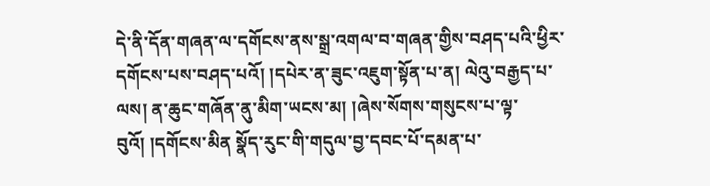དེ་ནི་དོན་གཞན་ལ་དགོངས་ནས་སྒྲ་འགལ་བ་གཞན་གྱིས་བཤད་པའི་ཕྱིར་དགོངས་པས་བཤད་པའོ། །དཔེར་ན་ཟུང་འཇུག་སྟོན་པ་ན། ལེའུ་བརྒྱད་པ་ལས། ན་ཆུང་གཞོན་ནུ་མིག་ཡངས་མ། །ཞེས་སོགས་གསུངས་པ་ལྟ་བུའོ། །དགོངས་མིན སྣོད་རུང་གི་གདུལ་བྱ་དབང་པོ་དམན་པ་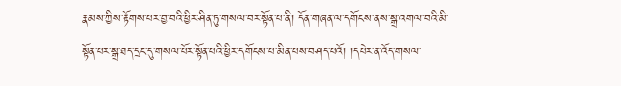རྣམས་ཀྱིས་རྟོགས་པར་བྱ་བའི་ཕྱིར་ཤིན་ཏུ་གསལ་བར་སྟོན་པ་ནི། དོན་གཞན་ལ་དགོངས་ནས་སྒྲ་འགལ་བའི་མི་སྟོན་པར་སྒྲ་ཐད་དྲང་དུ་གསལ་པོར་སྟོན་པའི་ཕྱིར་དགོངས་པ་མིན་པས་བཤད་པའོ། །དཔེར་ན་འོད་གསལ་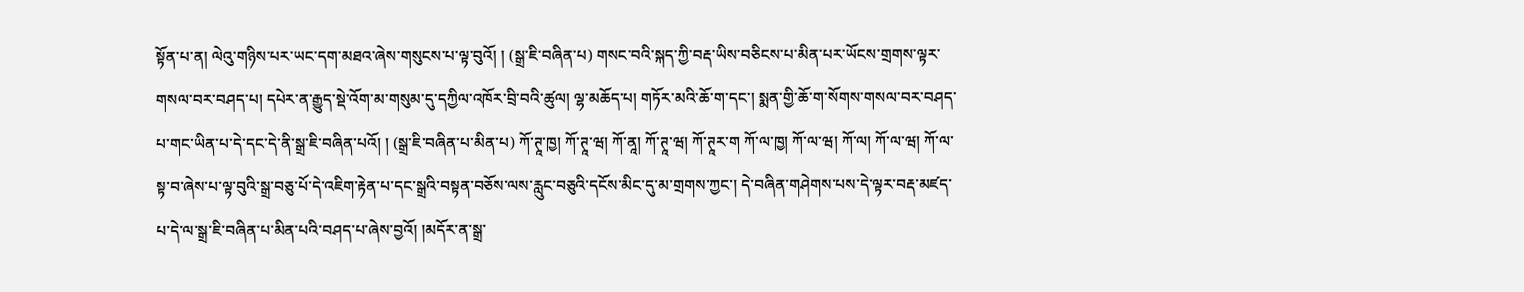སྟོན་པ་ན། ལེའུ་གཉིས་པར་ཡང་དག་མཐའ་ཞེས་གསུངས་པ་ལྟ་བུའོ། ། (སྒྲ་ཇི་བཞིན་པ) གསང་བའི་སྐད་ཀྱི་བརྡ་ཡིས་བཅིངས་པ་མིན་པར་ཡོངས་གྲགས་ལྟར་གསལ་བར་བཤད་པ། དཔེར་ན་རྒྱུད་སྡེ་འོག་མ་གསུམ་དུ་དཀྱིལ་འཁོར་བྲི་བའི་ཚུལ། ལྷ་མཆོད་པ། གཏོར་མའི་ཆོ་ག་དང་། སྨན་གྱི་ཆོ་ག་སོགས་གསལ་བར་བཤད་པ་གང་ཡིན་པ་དེ་དང་དེ་ནི་སྒྲ་ཇི་བཞིན་པའོ། ། (སྒྲ་ཇི་བཞིན་པ་མིན་པ) ཀོ་ཊཱ་ཁྱ། ཀོ་ཊཱ་ཝ། ཀོ་ནཱ། ཀོ་ཊཱ་ཝ། ཀོ་ཊཱར་ག ཀོ་ལ་ཁྱ། ཀོ་ལ་ཝ། ཀོ་ལ། ཀོ་ལ་ཝ། ཀོ་ལ་སྟ་བ་ཞེས་པ་ལྟ་བུའི་སྒྲ་བཅུ་པོ་དེ་འཇིག་རྟེན་པ་དང་སྒྲའི་བསྟན་བཅོས་ལས་རླུང་བཅུའི་དངོས་མིང་དུ་མ་གྲགས་ཀྱང་། དེ་བཞིན་གཤེགས་པས་དེ་ལྟར་བརྡ་མཛད་པ་དེ་ལ་སྒྲ་ཇི་བཞིན་པ་མིན་པའི་བཤད་པ་ཞེས་བྱའོ། །མདོར་ན་སྒྲ་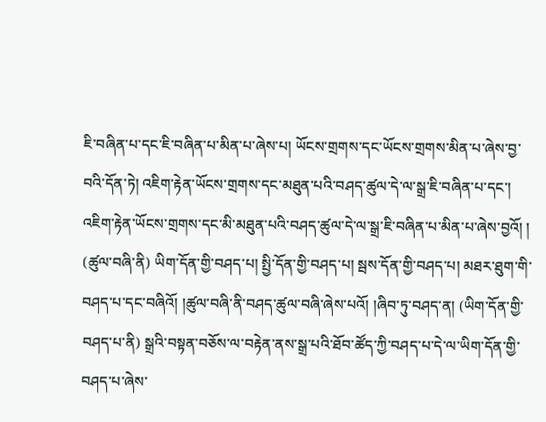ཇི་བཞིན་པ་དང་ཇི་བཞིན་པ་མིན་པ་ཞེས་པ། ཡོངས་གྲགས་དང་ཡོངས་གྲགས་མིན་པ་ཞེས་བྱ་བའི་དོན་ཏེ། འཇིག་རྟེན་ཡོངས་གྲགས་དང་མཐུན་པའི་བཤད་ཚུལ་དེ་ལ་སྒྲ་ཇི་བཞིན་པ་དང་། འཇིག་རྟེན་ཡོངས་གྲགས་དང་མི་མཐུན་པའི་བཤད་ཚུལ་དེ་ལ་སྒྲ་ཇི་བཞིན་པ་མིན་པ་ཞེས་བྱའོ། ། (ཚུལ་བཞི་ནི) ཡིག་དོན་གྱི་བཤད་པ། སྤྱི་དོན་གྱི་བཤད་པ། སྦས་དོན་གྱི་བཤད་པ། མཐར་ཐུག་གི་བཤད་པ་དང་བཞིའོ། །ཚུལ་བཞི་ནི་བཤད་ཚུལ་བཞི་ཞེས་པའོ། །ཞིབ་ཏུ་བཤད་ན། (ཡིག་དོན་གྱི་བཤད་པ་ནི) སྒྲའི་བསྟན་བཅོས་ལ་བརྟེན་ནས་སྒྲ་པའི་ཐོབ་ཚོད་ཀྱི་བཤད་པ་དེ་ལ་ཡིག་དོན་གྱི་བཤད་པ་ཞེས་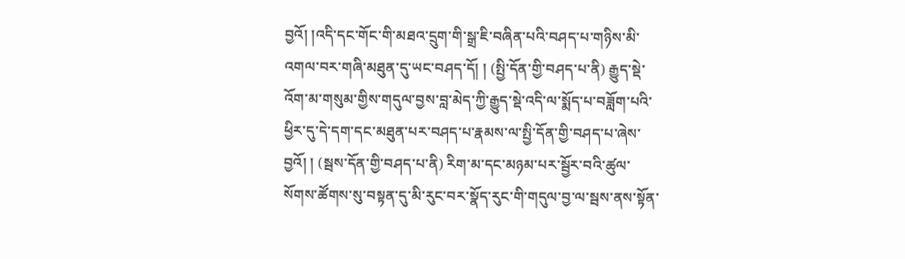བྱའོ། །འདི་དང་གོང་གི་མཐའ་དྲུག་གི་སྒྲ་ཇི་བཞིན་པའི་བཤད་པ་གཉིས་མི་འགལ་བར་གཞི་མཐུན་དུ་ཡང་བཤད་དོ། ། (སྤྱི་དོན་གྱི་བཤད་པ་ནི) རྒྱུད་སྡེ་འོག་མ་གསུམ་གྱིས་གདུལ་བྱས་བླ་མེད་ཀྱི་རྒྱུད་སྡེ་འདི་ལ་སྨོད་པ་བཟློག་པའི་ཕྱིར་དུ་དེ་དག་དང་མཐུན་པར་བཤད་པ་རྣམས་ལ་སྤྱི་དོན་གྱི་བཤད་པ་ཞེས་བྱའོ། ། (སྦས་དོན་གྱི་བཤད་པ་ནི) རིག་མ་དང་མཉམ་པར་སྦྱོར་བའི་ཚུལ་སོགས་ཚོགས་སུ་བསྟན་དུ་མི་རུང་བར་སྣོད་རུང་གི་གདུལ་བྱ་ལ་སྦས་ནས་སྟོན་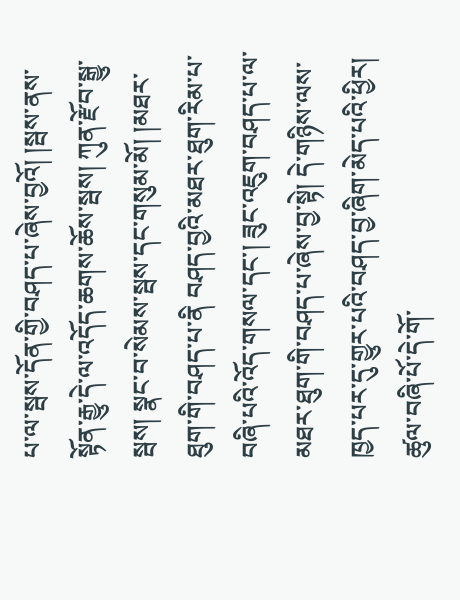པ་ལ་སྦས་དོན་གྱི་བཤད་པ་ཞེས་བྱའོ། །སྦས་ནས་སྟོན་རྒྱུ་དེ་ལ་འདོད་ཆགས་ཆོས་སྦས། ཀུན་རྫོབ་སྒྱུ་སྦས། སྣང་བ་སེམས་སྦས་དང་གསུམ་མོ། །མཐར་ཐུག་གི་བཤད་པ་ནི བཤད་བྱའི་མཐར་ཐུག་རིམ་པ་བཞི་པའི་འོད་གསལ་དང་། ཟུང་འཇུག་བཤད་པ་ལ་མཐར་ཐུག་གི་བཤད་པ་ཞེས་བྱ་སྟེ། དེ་གཉིས་ལས་ཁྱད་པར་དུ་གྱུར་པའི་བཤད་བྱ་ཞིག་མེད་པའི་ཕྱིར། ཚུལ་བཞི་པོ་དེ་གོ་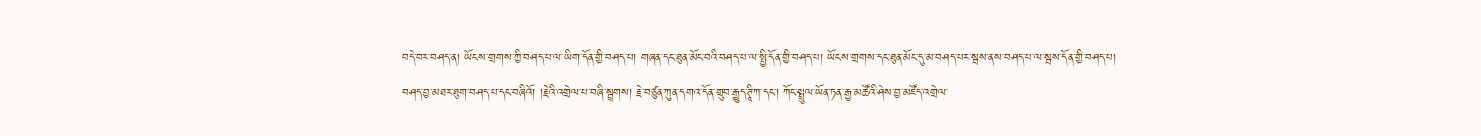བདེ་བར་བཤད་ན། ཡོངས་གྲགས་ཀྱི་བཤད་པ་ལ་ཡིག་དོན་གྱི་བཤད་པ། གཞན་དང་ཐུན་མོང་བའི་བཤད་པ་ལ་སྤྱི་དོན་གྱི་བཤད་པ། ཡོངས་གྲགས་དང་ཐུན་མོང་དུ་མ་བཤད་པར་སྦས་ནས་བཤད་པ་ལ་སྦས་དོན་གྱི་བཤད་པ། བཤད་བྱ་མཐར་ཐུག་བཤད་པ་དང་བཞིའོ། །རྗེའི་འགྲེལ་པ་བཞི་སྦྲགས། རྗེ་བཙུན་ཀུན་དགའ་དོན་གྲུབ་རྒྱུད་ཊཱིཀ་དང་། ཀོང་སྤྲུལ་ཡོན་ཏན་རྒྱ་མཚོའི་ཤེས་བྱ་མཛོད་འགྲེལ་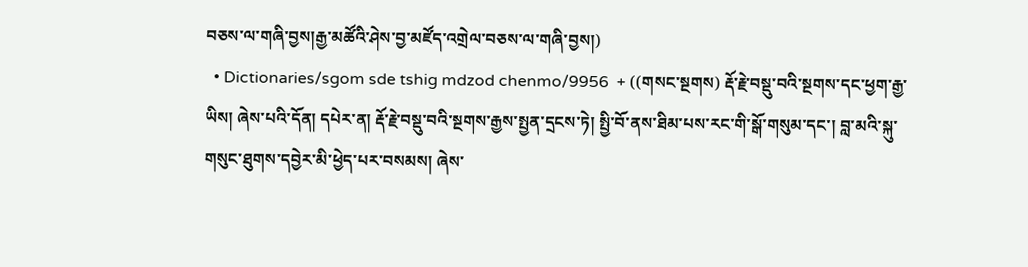བཅས་ལ་གཞི་བྱས།རྒྱ་མཚོའི་ཤེས་བྱ་མཛོད་འགྲེལ་བཅས་ལ་གཞི་བྱས།)
  • Dictionaries/sgom sde tshig mdzod chenmo/9956  + ((གསང་སྔགས) རྡོ་རྗེ་བསྡུ་བའི་སྔགས་དང་ཕྱག་རྒྱ་ཡིས། ཞེས་པའི་དོན། དཔེར་ན། རྡོ་རྗེ་བསྡུ་བའི་སྔགས་རྒྱས་སྤྱན་དྲངས་ཏེ། སྤྱི་བོ་ནས་ཐིམ་པས་རང་གི་སྒོ་གསུམ་དང་། བླ་མའི་སྐུ་གསུང་ཐུགས་དབྱེར་མི་ཕྱེད་པར་བསམས། ཞེས་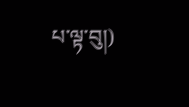པ་ལྟ་བུ།)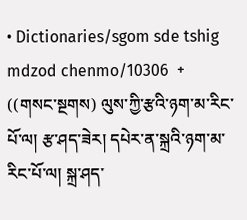• Dictionaries/sgom sde tshig mdzod chenmo/10306  + ((གསང་སྔགས) ལུས་ཀྱི་རྩའི་ཉག་མ་རིང་པོ་ལ། རྩ་ཤད་ཟེར། དཔེར་ན་སྐྲའི་ཉག་མ་རིང་པོ་ལ། སྐྲ་ཤད་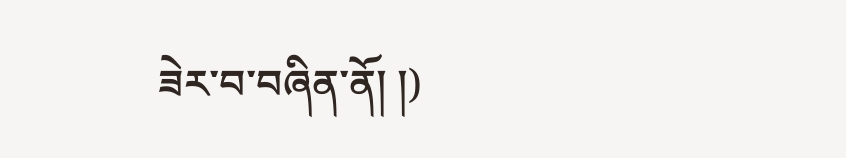ཟེར་བ་བཞིན་ནོ། །)